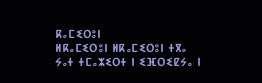ⴽⴰⵎⵉⵔⵓⵏ
ⵍⴽⴰⵎⵉⵔⵓⵏ ⵍⴽⴰⵎⵉⵔⵓⵏ ⵜⴳⴰ ⵢⴰⵜ ⵜⵎⴰⵣⵉⵔⵜ ⵏ ⵉⴼⵔⵉⵇⵢⴰ ⵏ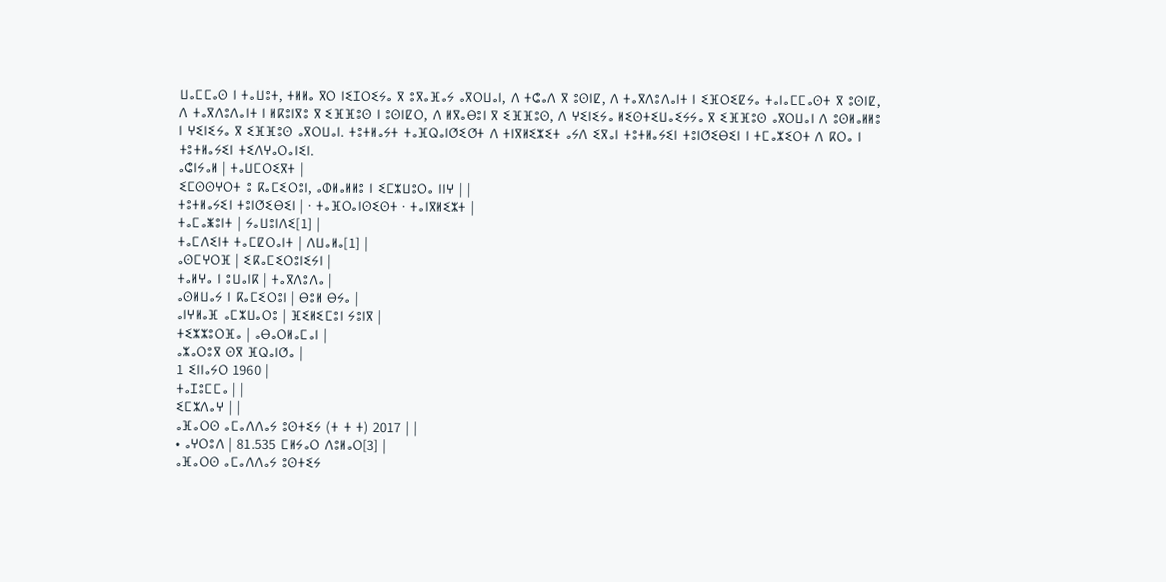ⵡⴰⵎⵎⴰⵙ ⵏ ⵜⴰⵡⵓⵜ, ⵜⵍⵍⴰ ⴳⵔ ⵏⵉⵊⵔⵉⵢⴰ ⴳ ⵓⴳⴰⴼⴰⵢ ⴰⴳⵔⵡⴰⵏ, ⴷ ⵜⵛⴰⴷ ⴳ ⵓⵙⵏⵇ, ⴷ ⵜⴰⴳⴷⵓⴷⴰⵏⵜ ⵏ ⵉⴼⵔⵉⵇⵢⴰ ⵜⴰⵏⴰⵎⵎⴰⵙⵜ ⴳ ⵓⵙⵏⵇ, ⴷ ⵜⴰⴳⴷⵓⴷⴰⵏⵜ ⵏ ⵍⴽⵓⵏⴳⵓ ⴳ ⵉⴼⴼⵓⵙ ⵏ ⵓⵙⵏⵇⵔ, ⴷ ⵍⴳⴰⴱⵓⵏ ⴳ ⵉⴼⴼⵓⵙ, ⴷ ⵖⵉⵏⵉⵢⴰ ⵍⵉⵙⵜⵉⵡⴰⵉⵢⵢⴰ ⴳ ⵉⴼⴼⵓⵙ ⴰⴳⵔⵡⴰⵏ ⴷ ⵓⵙⵍⴰⵍⵍⵓ ⵏ ⵖⵉⵏⵉⵢⴰ ⴳ ⵉⴼⴼⵓⵙ ⴰⴳⵔⵡⴰⵏ. ⵜⵓⵜⵍⴰⵢⵜ ⵜⴰⴼⵕⴰⵏⵚⵉⵚⵜ ⴷ ⵜⵏⴳⵍⵉⵣⵉⵜ ⴰⵢⴷ ⵉⴳⴰⵏ ⵜⵓⵜⵍⴰⵢⵉⵏ ⵜⵓⵏⵚⵉⴱⵉⵏ ⵏ ⵜⵎⴰⵣⵉⵔⵜ ⴷ ⴽⵔⴰ ⵏ ⵜⵓⵜⵍⴰⵢⵉⵏ ⵜⵉⴷⵖⴰⵔⴰⵏⵉⵏ.
ⴰⵛⵏⵢⴰⵍ | ⵜⴰⵡⵎⵔⵉⴳⵜ |
ⵉⵎⵙⵙⵖⵔⵜ ⵓ ⴽⴰⵎⵉⵔⵓⵏ, ⴰⵀⵍⴰⵍⵍⵓ ⵏ ⵉⵎⵣⵡⵓⵔⴰ ⵏⵏⵖ | |
ⵜⵓⵜⵍⴰⵢⵉⵏ ⵜⵓⵏⵚⵉⴱⵉⵏ | · ⵜⴰⴼⵔⴰⵏⵙⵉⵙⵜ · ⵜⴰⵏⴳⵍⵉⵣⵜ |
ⵜⴰⵎⴰⵥⵓⵏⵜ | ⵢⴰⵡⵓⵏⴷⵉ[1] |
ⵜⴰⵎⴷⵉⵏⵜ ⵜⴰⵎⵇⵔⴰⵏⵜ | ⴷⵡⴰⵍⴰ[1] |
ⴰⵙⵎⵖⵔⴼ | ⵉⴽⴰⵎⵉⵔⵓⵏⵉⵢⵏ |
ⵜⴰⵍⵖⴰ ⵏ ⵓⵡⴰⵏⴽ | ⵜⴰⴳⴷⵓⴷⴰ |
ⴰⵙⵍⵡⴰⵢ ⵏ ⴽⴰⵎⵉⵔⵓⵏ | ⴱⵓⵍ ⴱⵢⴰ |
ⴰⵏⵖⵍⴰⴼ ⴰⵎⵣⵡⴰⵔⵓ | ⴼⵉⵍⵉⵎⵓⵏ ⵢⵓⵏⴳ |
ⵜⵉⵣⵣⵓⵔⴼⴰ | ⴰⴱⴰⵔⵍⴰⵎⴰⵏ |
ⴰⵣⴰⵔⵓⴳ ⵙⴳ ⴼⵕⴰⵏⵚⴰ |
1 ⵉⵏⵏⴰⵢⵔ 1960 |
ⵜⴰⵊⵓⵎⵎⴰ | |
ⵉⵎⵣⴷⴰⵖ | |
ⴰⴼⴰⵔⵙ ⴰⵎⴰⴷⴷⴰⵢ ⵓⵙⵜⵉⵢ (ⵜ ⵜ ⵜ) 2017 | |
• ⴰⵖⵔⵓⴷ | 81.535 ⵎⵍⵢⴰⵔ ⴷⵓⵍⴰⵔ[3] |
ⴰⴼⴰⵔⵙ ⴰⵎⴰⴷⴷⴰⵢ ⵓⵙⵜⵉⵢ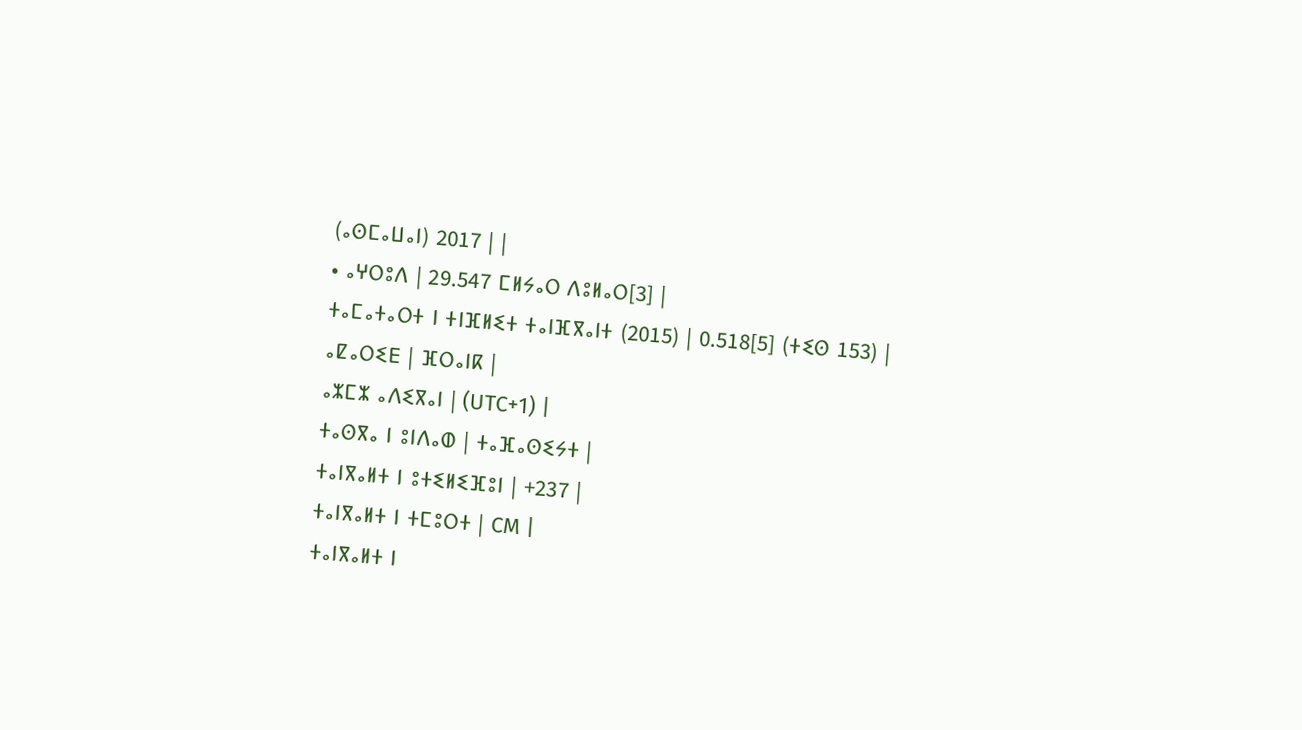(ⴰⵙⵎⴰⵡⴰⵏ) 2017 | |
• ⴰⵖⵔⵓⴷ | 29.547 ⵎⵍⵢⴰⵔ ⴷⵓⵍⴰⵔ[3] |
ⵜⴰⵎⴰⵜⴰⵔⵜ ⵏ ⵜⵏⴼⵍⵉⵜ ⵜⴰⵏⴼⴳⴰⵏⵜ (2015) | 0.518[5] (ⵜⵉⵙ 153) |
ⴰⵇⴰⵔⵉⴹ | ⴼⵔⴰⵏⴽ |
ⴰⵣⵎⵣ ⴰⴷⵉⴳⴰⵏ | (UTC+1) |
ⵜⴰⵙⴳⴰ ⵏ ⵓⵏⴷⴰⵀ | ⵜⴰⴼⴰⵙⵉⵢⵜ |
ⵜⴰⵏⴳⴰⵍⵜ ⵏ ⵓⵜⵉⵍⵉⴼⵓⵏ | +237 |
ⵜⴰⵏⴳⴰⵍⵜ ⵏ ⵜⵎⵓⵔⵜ | CM |
ⵜⴰⵏⴳⴰⵍⵜ ⵏ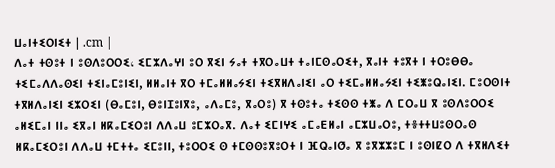ⵡⴰⵏⵜⵉⵔⵏⵉⵜ | .cm |
ⴷⴰⵜ ⵜⵙⵓⵜ ⵏ ⵓⵙⴷⵓⵔⵔⵉ، ⵉⵎⵣⴷⴰⵖⵏ ⵓⵔ ⴳⵉⵏ ⵢⴰⵜ ⵜⴳⵔⴰⵡⵜ ⵜⴰⵏⵎⵙⴰⵔⵉⵜ, ⴳⴰⵏⵜ ⵜⵓⴳⵜ ⵏ ⵜⵔⵓⴱⴱⴰ ⵜⵉⵎⴰⴷⴷⴰⵙⵉⵏ ⵜⵉⵏⴰⵎⵓⵏⵉⵏ, ⵍⵍⴰⵏⵜ ⴳⵔ ⵜⵎⴰⵍⵍⴰⵢⵉⵏ ⵜⵉⴳⵍⴷⴰⵏⵉⵏ ⴰⵔ ⵜⵉⵎⴰⵍⵍⴰⵢⵉⵏ ⵜⵉⵥⵓⵕⴰⵏⵉⵏ. ⵎⵓⵔⵙⵏⵜ ⵜⴳⵍⴷⴰⵏⵉⵏ ⵉⵣⵔⵉⵏ (ⴱⴰⵎⵓⵏ, ⴱⵓⵏⵊⵓⵏⴳⵓ, ⴰⴷⴰⵎⵓ, ⴳⴰⵔⵓ) ⴳ ⵜⵙⵓⵜⴰ ⵜⵉⵙⵙ ⵜⵥⴰ ⴷ ⵎⵔⴰⵡ ⴳ ⵓⵙⴷⵓⵔⵔⵉ ⴰⵍⵉⵎⴰⵏ ⵏⵏⴰ ⵉⴳⴰⵏ ⵍⴽⴰⵎⵉⵔⵓⵏ ⴷⴷⴰⵡ ⵓⵎⵣⵔⴰⴳ. ⴷⴰⵜ ⵉⵎⵏⵖⵉ ⴰⵎⴰⴹⵍⴰⵏ ⴰⵎⵣⵡⴰⵔⵓ, ⵜⴻⵜⵜⵡⵓⵙⵔⴰⵙ ⵍⴽⴰⵎⵉⵔⵓⵏ ⴷⴷⴰⵡ ⵜⵎⵜⵜⴰ ⵉⵎⵓⵏⵏ, ⵜⵓⵔⵔⵉ ⵙ ⵜⵎⵙⵙⵓⴳⵓⵔⵜ ⵏ ⴼⵕⴰⵏⵚⴰ ⴳ ⵓⴳⵣⵣⵓⵎ ⵏ ⵓⵙⵏⵇⵔ ⴷ ⵜⴳⵍⴷⵉⵜ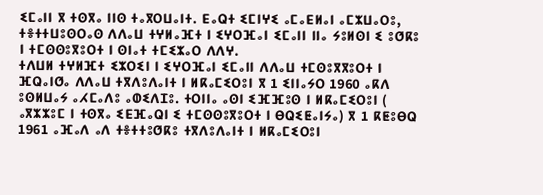ⵉⵎⴰⵏⵏ ⴳ ⵜⵙⴳⴰ ⵏⵏⵙ ⵜⴰⴳⵔⵡⴰⵏⵜ. ⴹⴰⵕⵜ ⵉⵎⵏⵖⵉ ⴰⵎⴰⴹⵍⴰⵏ ⴰⵎⵣⵡⴰⵔⵓ, ⵜⴻⵜⵜⵡⵓⵙⵔⴰⵙ ⴷⴷⴰⵡ ⵜⵖⵍⴰⴼⵜ ⵏ ⵉⵖⵔⴼⴰⵏ ⵉⵎⴰⵏⵏ ⵏⵏⴰ ⵢⵓⵍⵙⵏ ⵉ ⵓⵚⴽⵓ ⵏ ⵜⵎⵙⵙⵓⴳⵓⵔⵜ ⵏ ⵙⵏⴰⵜ ⵜⵎⵉⵣⴰⵔ ⴷⴷⵖ.
ⵜⴷⵡⵍ ⵜⵖⵍⴼⵜ ⵉⵣⵔⵉⵏ ⵏ ⵉⵖⵔⴼⴰⵏ ⵉⵎⴰⵏⵏ ⴷⴷⴰⵡ ⵜⵎⵙⵓⴳⴳⵓⵔⵜ ⵏ ⴼⵕⴰⵏⵚⴰ ⴷⴷⴰⵡ ⵜⴳⴷⵓⴷⴰⵏⵜ ⵏ ⵍⴽⴰⵎⵉⵔⵓⵏ ⴳ 1 ⵉⵏⵏⴰⵢⵔ 1960 ⴰⴽⴷ ⵓⵙⵍⵡⴰⵢ ⴰⵃⵎⴰⴷⵓ ⴰⵀⵉⴷⵊⵓ. ⵜⵔⵏⵏⴰ ⴰⵙⵏ ⵉⴼⴼⵓⵙ ⵏ ⵍⴽⴰⵎⵉⵔⵓⵏ ( ⴰⴳⵣⵣⵓⵎ ⵏ ⵜⵙⴳⴰ ⵉⴹⴼⴰⵕⵏ ⵉ ⵜⵎⵙⵙⵓⴳⵓⵔⵜ ⵏ ⴱⵕⵉⵟⴰⵏⵢⴰ) ⴳ 1 ⴽⵟⵓⴱⵕ 1961 ⴰⴼⴰⴷ ⴰⴷ ⵜⴻⵜⵜⵓⵚⴽⵓ ⵜⴳⴷⵓⴷⴰⵏⵜ ⵏ ⵍⴽⴰⵎⵉⵔⵓⵏ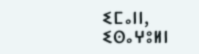ⵉⵎⴰⵏⵏ,
ⵉⵙⴰⵖⵓⵍⵏ